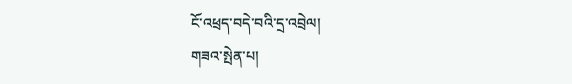ངོ་འཕྲད་བདེ་བའི་དྲ་འབྲེལ།
གཟའ་སྤེན་པ།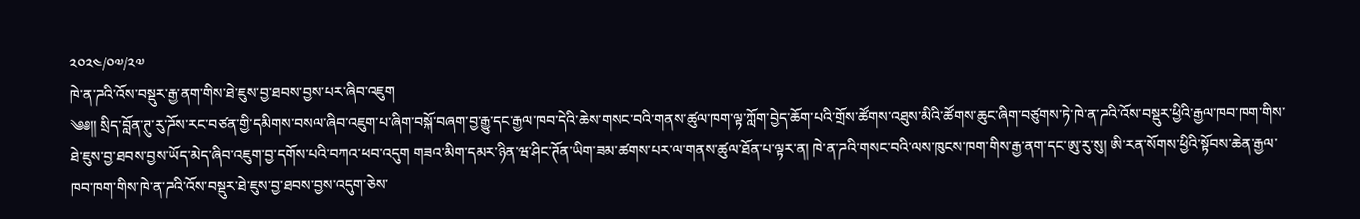༢༠༢༤/༠༧/༢༧
ཁེ་ན་ཌའི་འོས་བསྡུར་རྒྱ་ནག་གིས་ཐེ་ཇུས་བྱ་ཐབས་བྱས་པར་ཞིབ་འཇུག
༄༅།། སྲིད་བློན་ཊུ་རུ་ཌོས་རང་བཙན་གྱི་དམིགས་བསལ་ཞིབ་འཇུག་པ་ཞིག་བསྐོ་བཞག་བྱ་རྒྱུ་དང་རྒྱལ་ཁབ་དེའི་ཆེས་གསང་བའི་གནས་ཚུལ་ཁག་ལྟ་ཀློག་བྱེད་ཆོག་པའི་གྲོས་ཚོགས་འཐུས་མིའི་ཚོགས་ཆུང་ཞིག་བཙུགས་ཏེ་ཁེ་ན་ཌའི་འོས་བསྡུར་ཕྱིའི་རྒྱལ་ཁབ་ཁག་གིས་ཐེ་ཇུས་བྱ་ཐབས་བྱས་ཡོད་མེད་ཞིབ་འཇུག་བྱ་དགོས་པའི་བཀའ་ཕབ་འདུག གཟའ་མིག་དམར་ཉིན་ཝ་ཤིང་ཊོན་ཡིག་ཟམ་ཚགས་པར་ལ་གནས་ཚུལ་ཐོན་པ་ལྟར་ན། ཁེ་ན་ཌའི་གསང་བའི་ལས་ཁུངས་ཁག་གིས་རྒྱ་ནག་དང་ཨུ་རུ་སུ། ཨི་རན་སོགས་ཕྱིའི་སྟོབས་ཆེན་རྒྱལ་ཁབ་ཁག་གིས་ཁེ་ན་ཌའི་འོས་བསྡུར་ཐེ་ཇུས་བྱ་ཐབས་བྱས་འདུག་ཅེས་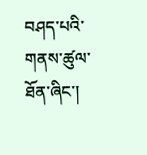བཤད་པའི་གནས་ཚུལ་ཐོན་ཞིང་།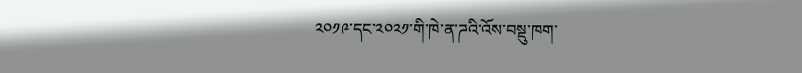༢༠༡༩་དང་༢༠༢༡་གི་ཁེ་ན་ཌའི་འོས་བསྡུ་ཁག་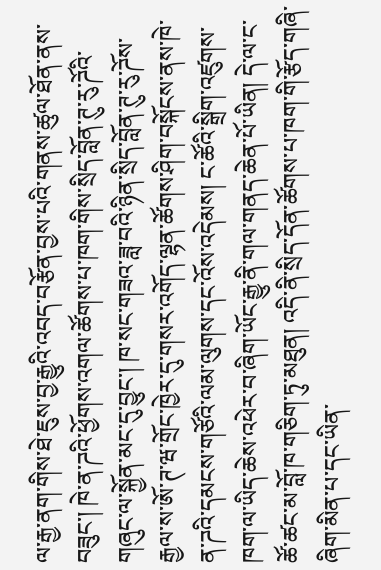ལ་རྒྱ་ནག་གིས་ཐེ་ཇུས་བྱ་རྒྱུའི་འབད་བརྩོན་བྱས་པའི་གནས་ཚུལ་ཐོན་ནས་བཟུང་། ཁེ་ན་ཌའི་ཕྱོགས་འགལ་ཚོགས་པ་ཁག་གིས་སྲིད་བློན་ཊུ་རུ་ཌོའི་གཞུང་ལ་སྐྱོན་མང་དུ་བྱུང་། ཁ་སང་གཟའ་ཟླ་བའི་ཉིན་སྲིད་བློན་ཊུ་རུ་ཌོས་རྒྱལ་ས་ཨོ་ཊ་ཝ་གྲོང་ཁྱེར་དུ་གསར་འགོད་ལྷན་ཚོགས་ཤིག་བསྐོངས་ནས་ཁེ་ན་ཌའི་དམངས་གཙོའི་ལམ་ལུགས་དང་འོས་འདེམས། ང་ཚོའི་སྒྲིག་འཛུགས་ཁག་ལ་ཡིད་ཆེས་འཕེར་བ་ཞིག་ཡོང་རྒྱུ་ནི་གལ་གནད་ཆེན་པོ་ཡིན། དེ་ལ་ང་ཚོ་ཚང་མ་བློ་ཁ་གཅིག་ཏུ་མཐུན། འདི་ནི་སྲིད་དོན་ཚོགས་པ་ཁག་གི་རྩོད་གཞི་ཞིག་མིན་པ་དང་ཡིན་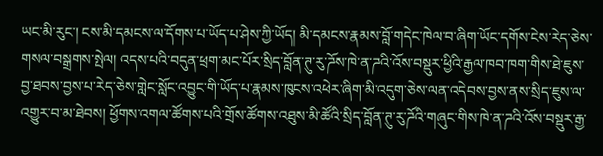ཡང་མི་རུང་། ངས་མི་དམངས་ལ་དོགས་པ་ཡོད་པ་ཤེས་ཀྱི་ཡོད། མི་དམངས་རྣམས་བློ་གདེང་ཁེལ་བ་ཞིག་ཡོང་དགོས་ངེས་རེད་ཅེས་གསལ་བསྒྲགས་སྤེལ། འདས་པའི་བདུན་ཕྲག་མང་པོར་སྲིད་བློན་ཊུ་རུ་ཌོས་ཁེ་ན་ཌའི་འོས་བསྡུར་ཕྱིའི་རྒྱལ་ཁབ་ཁག་གིས་ཐེ་ཇུས་བྱ་ཐབས་བྱས་པ་རེད་ཅེས་གླེང་སློང་འབྱུང་གི་ཡོད་པ་རྣམས་ཁུངས་འཕེར་ཞིག་མི་འདུག་ཅེས་ལན་འདེབས་བྱས་ནས་སྲིད་ཇུས་ལ་འགྱུར་བ་མ་ཐེབས། ཕྱོགས་འགལ་ཚོགས་པའི་གྲོས་ཚོགས་འཐུས་མི་ཚོའི་སྲིད་བློན་ཊུ་རུ་ཌོའི་གཞུང་གིས་ཁེ་ན་ཌའི་འོས་བསྡུར་རྒྱ་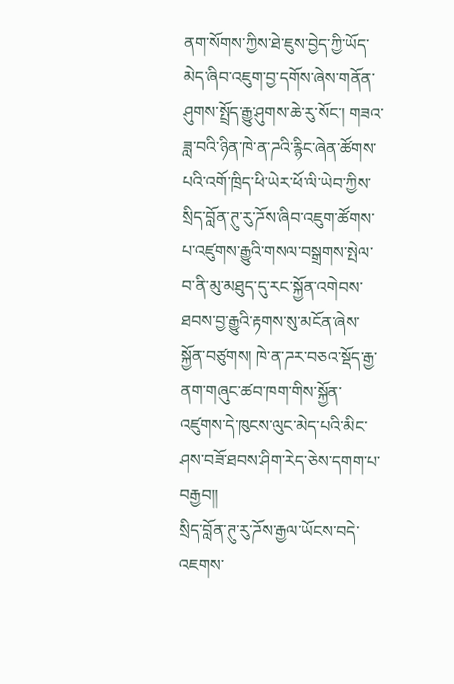ནག་སོགས་ཀྱིས་ཐེ་ཇུས་བྱེད་ཀྱི་ཡོད་མེད་ཞིབ་འཇུག་བྱ་དགོས་ཞེས་གནོན་ཤུགས་སྤྲོད་རྒྱུ་ཤུགས་ཆེ་རུ་སོང་། གཟའ་ཟླ་བའི་ཉིན་ཁེ་ན་ཌའི་རྙིང་ཞེན་ཚོགས་པའི་འགོ་ཁྲིད་ཕི་ཡེར་ཕོ་ལི་ཡེབ་ཀྱིས་སྲིད་བློན་ཊུ་རུ་ཌོས་ཞིབ་འཇུག་ཚོགས་པ་འཛུགས་རྒྱུའི་གསལ་བསྒྲགས་སྤེལ་བ་ནི་མུ་མཐུད་དུ་རང་སྐྱོན་འགེབས་ཐབས་བྱ་རྒྱུའི་རྟགས་སུ་མངོན་ཞེས་སྐྱོན་བཙུགས། ཁེ་ན་ཌར་བཅའ་སྡོད་རྒྱ་ནག་གཞུང་ཚབ་ཁག་གིས་སྐྱོན་འཛུགས་དེ་ཁུངས་ལུང་མེད་པའི་མིང་ཤས་བཟོ་ཐབས་ཤིག་རེད་ཅེས་དགག་པ་བརྒྱབ།།
སྲིད་བློན་ཊུ་རུ་ཌོས་རྒྱལ་ཡོངས་བདེ་འཇགས་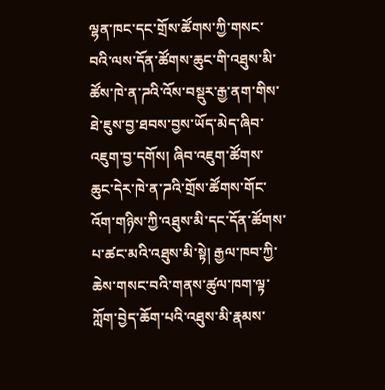ལྷན་ཁང་དང་གྲོས་ཚོགས་ཀྱི་གསང་བའི་ལས་དོན་ཚོགས་ཆུང་གི་འཐུས་མི་ཚོས་ཁེ་ན་ཌའི་འོས་བསྡུར་རྒྱ་ནག་གིས་ཐེ་ཇུས་བྱ་ཐབས་བྱས་ཡོད་མེད་ཞིབ་འཇུག་བྱ་དགོས། ཞིབ་འཇུག་ཚོགས་ཆུང་དེར་ཁེ་ན་ཌའི་གྲོས་ཚོགས་གོང་འོག་གཉིས་ཀྱི་འཐུས་མི་དང་དོན་ཚོགས་པ་ཚང་མའི་འཐུས་མི་སྟེ། རྒྱལ་ཁབ་ཀྱི་ཆེས་གསང་བའི་གནས་ཚུལ་ཁག་ལྟ་ཀློག་བྱེད་ཆོག་པའི་འཐུས་མི་རྣམས་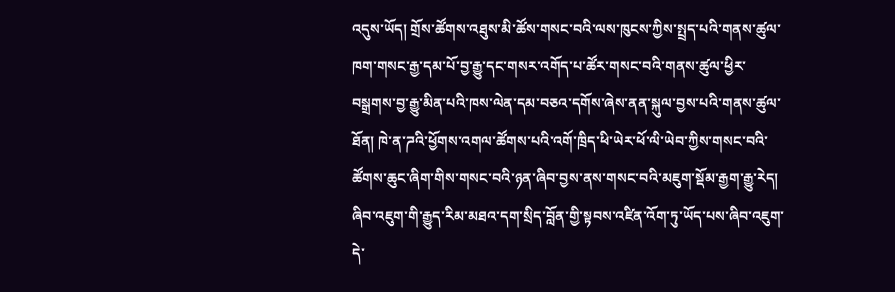འདུས་ཡོད། གྲོས་ཚོགས་འཐུས་མི་ཚོས་གསང་བའི་ལས་ཁུངས་ཀྱིས་སྤྲད་པའི་གནས་ཚུལ་ཁག་གསང་རྒྱ་དམ་པོ་བྱ་རྒྱུ་དང་གསར་འགོད་པ་ཚོར་གསང་བའི་གནས་ཚུལ་ཕྱིར་བསྒྲགས་བྱ་རྒྱུ་མིན་པའི་ཁས་ལེན་དམ་བཅའ་དགོས་ཞེས་ནན་སྐུལ་བྱས་པའི་གནས་ཚུལ་ཐོན། ཁེ་ན་ཌའི་ཕྱོགས་འགལ་ཚོགས་པའི་འགོ་ཁྲིད་ཕི་ཡེར་ཕོ་ལི་ཡེབ་ཀྱིས་གསང་བའི་ཚོགས་ཆུང་ཞིག་གིས་གསང་བའི་ཉན་ཞིབ་བྱས་ནས་གསང་བའི་མཇུག་སྡོམ་རྒྱག་རྒྱུ་རེད། ཞིབ་འཇུག་གི་རྒྱུད་རིམ་མཐའ་དག་སྲིད་བློན་གྱི་སྟབས་འཛིན་འོག་ཏུ་ཡོད་པས་ཞིབ་འཇུག་དེ་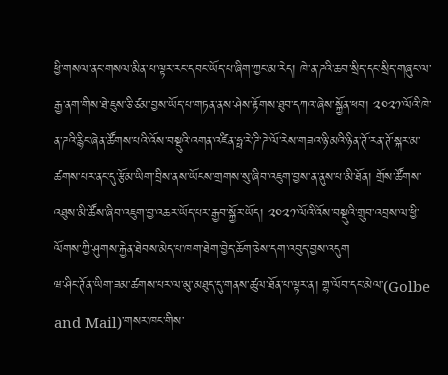ཕྱི་གསལ་ནང་གསལ་མིན་པ་ལྟར་རང་དབང་ཡོད་པ་ཞིག་ཀྱང་མ་རེད། ཁེ་ན་ཌའི་ཆབ་སྲིད་དང་སྲིད་གཞུང་ལ་རྒྱ་ནག་གིས་ཐེ་ཇུས་ཅི་ཙམ་བྱས་ཡོད་པ་གཏན་ནས་ཤེས་རྟོགས་ཐུབ་དཀའ་ཞེས་སྐྱོན་ཕབ། ༢༠༢༡་ལོའི་ཁེ་ན་ཌའི་རྙིང་ཞེན་ཚོགས་པའི་འོས་བསྡུའི་འགན་འཛིན་ཧྥ་རེ་ཌི་ཌེ་ལོ་རེས་གཟའ་ཉི་མའི་ཉིན་ཊོ་རན་ཊོ་སྐར་མ་ཚགས་པར་ནང་དུ་རྩོམ་ཡིག་བྲིས་ནས་ཡོངས་གྲགས་སུ་ཞིབ་འཇུག་བྱས་ན་ནུས་པ་མི་ཐོན། གྲོས་ཚོགས་འཐུས་མི་ཚོས་ཞིབ་འཇུག་བྱ་འཆར་ཡོད་པར་རྒྱབ་སྐྱོར་ཡོད། ༢༠༢༡་ལོའི་འོས་བསྡུའི་གྲུབ་འབྲས་ལ་ཕྱི་ལོགས་ཀྱི་ཤུགས་རྐྱེན་ཐེབས་མེད་པ་ཁག་ཐེག་བྱེད་ཆོག་ཅེས་དག་འབུད་བྱས་འདུག
ཝ་ཤིང་ཊོན་ཡིག་ཟམ་ཚགས་པར་ལ་མུ་མཐུད་དུ་གནས་ཚུལ་ཐོན་པ་ལྟར་ན། གྷ་ལོབ་དང་མེལ་(Golbe and Mail)་གསར་ཁང་གིས་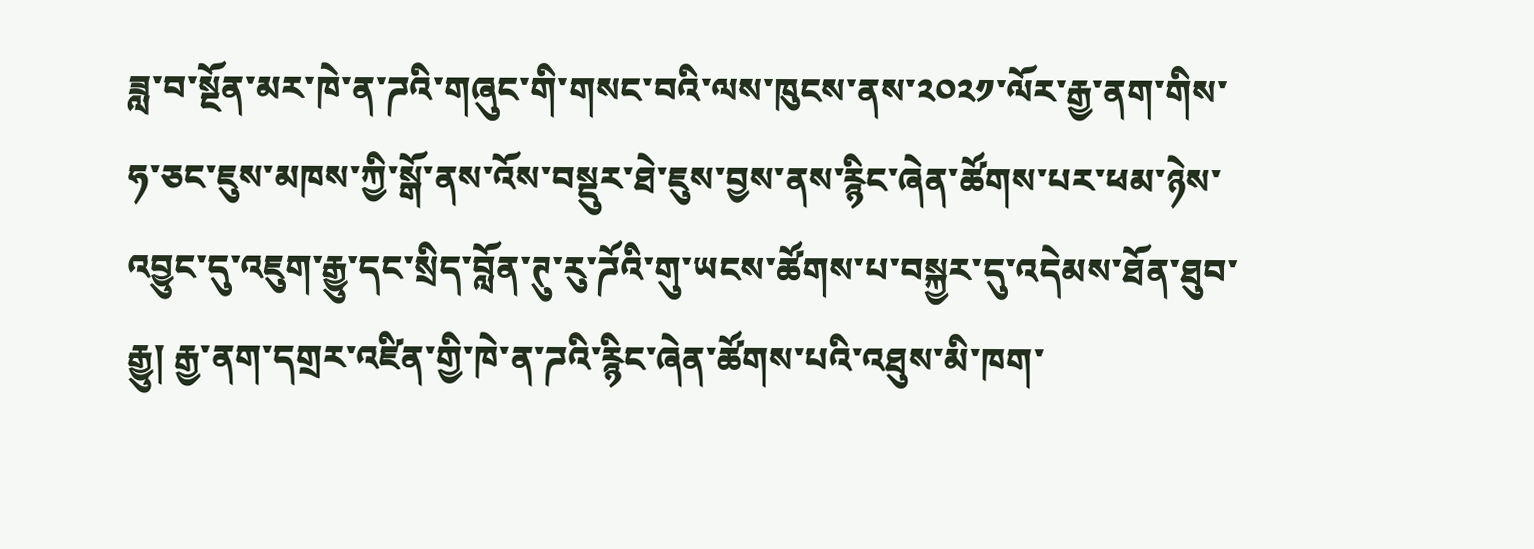ཟླ་བ་སྔོན་མར་ཁེ་ན་ཌའི་གཞུང་གི་གསང་བའི་ལས་ཁུངས་ནས་༢༠༢༡་ལོར་རྒྱ་ནག་གིས་ཧ་ཅང་ཇུས་མཁས་ཀྱི་སྒོ་ནས་འོས་བསྡུར་ཐེ་ཇུས་བྱས་ནས་རྙིང་ཞེན་ཚོགས་པར་ཕམ་ཉེས་འབྱུང་དུ་འཇུག་རྒྱུ་དང་སྲིད་བློན་ཊུ་རུ་ཌོའི་གུ་ཡངས་ཚོགས་པ་བསྐྱར་དུ་འདེམས་ཐོན་ཐུབ་རྒྱུ། རྒྱ་ནག་དགྲར་འཛིན་གྱི་ཁེ་ན་ཌའི་རྙིང་ཞེན་ཚོགས་པའི་འཐུས་མི་ཁག་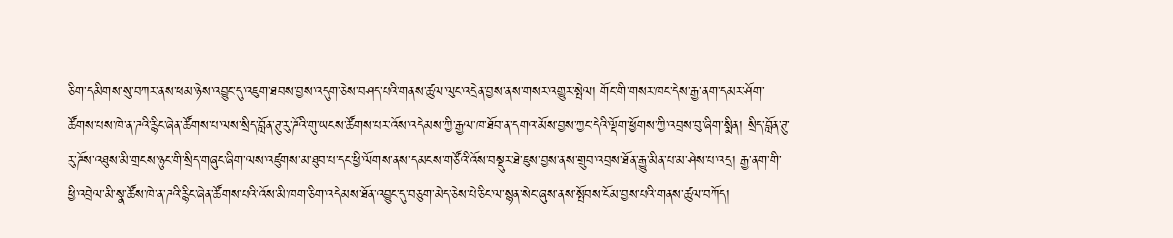ཅིག་དམིགས་སུ་བཀར་ནས་ཕམ་ཉེས་འབྱུང་དུ་འཇུག་ཐབས་བྱས་འདུག་ཅེས་བཤད་པའི་གནས་ཚུལ་ལུང་འདྲེན་བྱས་ནས་གསར་འགྱུར་སྤེལ། གོང་གི་གསར་ཁང་དེས་རྒྱ་ནག་དམར་ཤོག་ཚོགས་པས་ཁེ་ན་ཌའི་རྙིང་ཞེན་ཚོགས་པ་ལས་སྲིད་བློན་ཊུ་རུ་ཌོའི་གུ་ཡངས་ཚོགས་པར་འོས་འདེམས་ཀྱི་རྒྱལ་ཁ་ཐོབ་ན་དགའ་མོས་བྱས་ཀྱང་དེའི་ལྡོག་ཕྱོགས་ཀྱི་འབྲས་བུ་ཞིག་སྨིན། སྲིད་བློན་ཊུ་རུ་ཌོས་འཐུས་མི་གྲངས་ཉུང་གི་སྲིད་གཞུང་ཞིག་ལས་འཛུགས་མ་ཐུབ་པ་དང་ཕྱི་ལོགས་ནས་དམངས་གཙོའི་འོས་བསྡུར་ཐེ་ཇུས་བྱས་ནས་གྲུབ་འབྲས་ཐོན་རྒྱུ་མིན་པ་མ་ཤེས་པ་འདྲ། རྒྱ་ནག་གི་ཕྱི་འབྲེལ་མི་སྣ་ཚོས་ཁེ་ན་ཌའི་རྙིང་ཞེན་ཚོགས་པའི་འོས་མི་ཁག་ཅིག་འདེམས་ཐོན་འབྱུང་དུ་བཅུག་མེད་ཅེས་པེ་ཅིང་ལ་སྙན་སེང་ཞུས་ནས་སྤོབས་ངོམ་བྱས་པའི་གནས་ཚུལ་བཀོད།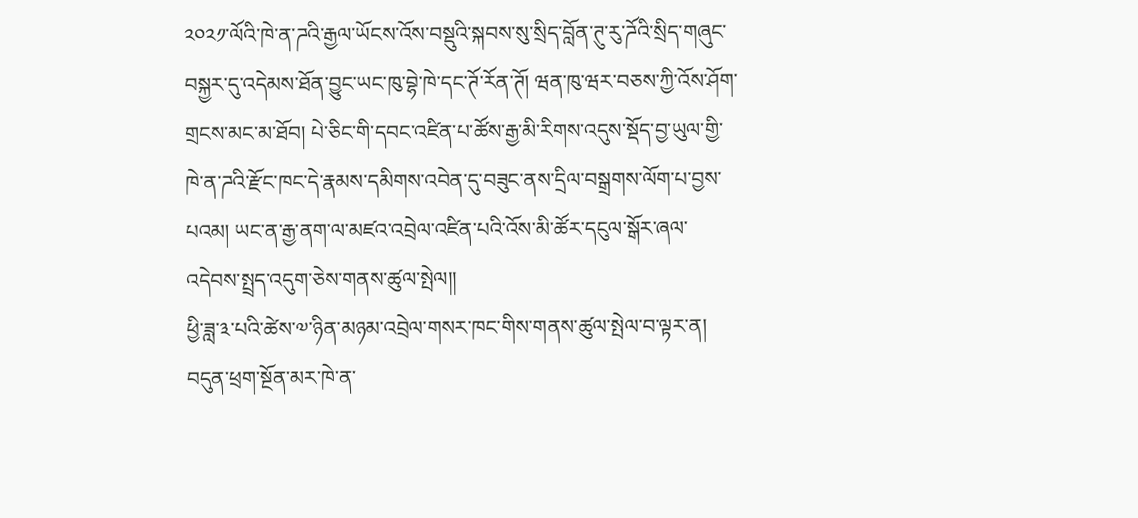༢༠༢༡་ལོའི་ཁེ་ན་ཌའི་རྒྱལ་ཡོངས་འོས་བསྡུའི་སྐབས་སུ་སྲིད་བློན་ཊུ་རུ་ཌོའི་སྲིད་གཞུང་བསྐྱར་དུ་འདེམས་ཐོན་བྱུང་ཡང་ཁུ་བྷེ་ཁེ་དང་ཊོ་རོན་ཊོ། ཝན་ཁུ་ཝར་བཅས་ཀྱི་འོས་ཤོག་གྲངས་མང་མ་ཐོབ། པེ་ཅིང་གི་དབང་འཛིན་པ་ཚོས་རྒྱ་མི་རིགས་འདུས་སྡོད་བྱ་ཡུལ་གྱི་ཁེ་ན་ཌའི་རྫོང་ཁང་དེ་རྣམས་དམིགས་འབེན་དུ་བཟུང་ནས་དྲིལ་བསྒྲགས་ལོག་པ་བྱས་པའམ། ཡང་ན་རྒྱ་ནག་ལ་མཛའ་འབྲེལ་འཛིན་པའི་འོས་མི་ཚོར་དངུལ་སྒོར་ཞལ་འདེབས་སྤྲད་འདུག་ཅེས་གནས་ཚུལ་སྤེལ།།
ཕྱི་ཟླ་༣་པའི་ཚེས་༧་ཉིན་མཉམ་འབྲེལ་གསར་ཁང་གིས་གནས་ཚུལ་སྤེལ་བ་ལྟར་ན། བདུན་ཕྲག་སྔོན་མར་ཁེ་ན་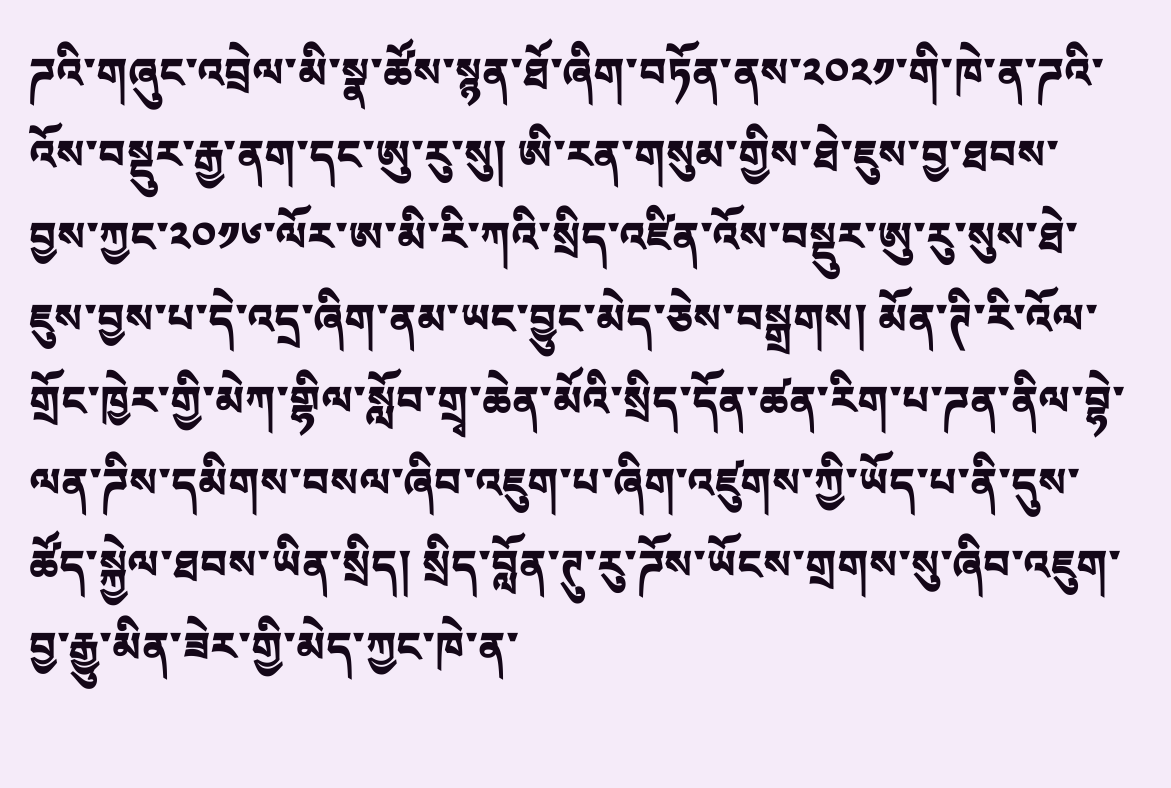ཌའི་གཞུང་འབྲེལ་མི་སྣ་ཚོས་སྙན་ཐོ་ཞིག་བཏོན་ནས་༢༠༢༡་གི་ཁེ་ན་ཌའི་འོས་བསྡུར་རྒྱ་ནག་དང་ཨུ་རུ་སུ། ཨི་རན་གསུམ་གྱིས་ཐེ་ཇུས་བྱ་ཐབས་བྱས་ཀྱང་༢༠༡༦་ལོར་ཨ་མི་རི་ཀའི་སྲིད་འཛིན་འོས་བསྡུར་ཨུ་རུ་སུས་ཐེ་ཇུས་བྱས་པ་དེ་འདྲ་ཞིག་ནམ་ཡང་བྱུང་མེད་ཅེས་བསྒྲགས། མོན་ཊི་རི་འོལ་གྲོང་ཁྱེར་གྱི་མེཀ་གྷིལ་སློབ་གྲྭ་ཆེན་མོའི་སྲིད་དོན་ཚན་རིག་པ་ཌན་ནིལ་བྷེ་ལན་ཌིས་དམིགས་བསལ་ཞིབ་འཇུག་པ་ཞིག་འཛུགས་ཀྱི་ཡོད་པ་ནི་དུས་ཚོད་སྐྱེལ་ཐབས་ཡིན་སྲིད། སྲིད་བློན་ཊུ་རུ་ཌོས་ཡོངས་གྲགས་སུ་ཞིབ་འཇུག་བྱ་རྒྱུ་མིན་ཟེར་གྱི་མེད་ཀྱང་ཁེ་ན་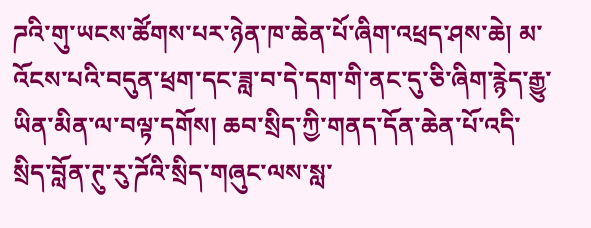ཌའི་གུ་ཡངས་ཚོགས་པར་ཉེན་ཁ་ཆེན་པོ་ཞིག་འཕྲད་ཤས་ཆེ། མ་འོངས་པའི་བདུན་ཕྲག་དང་ཟླ་བ་དེ་དག་གི་ནང་དུ་ཅི་ཞིག་རྙེད་རྒྱུ་ཡིན་མིན་ལ་བལྟ་དགོས། ཆབ་སྲིད་ཀྱི་གནད་དོན་ཆེན་པོ་འདི་སྲིད་བློན་ཊུ་རུ་ཌོའི་སྲིད་གཞུང་ལས་སླ་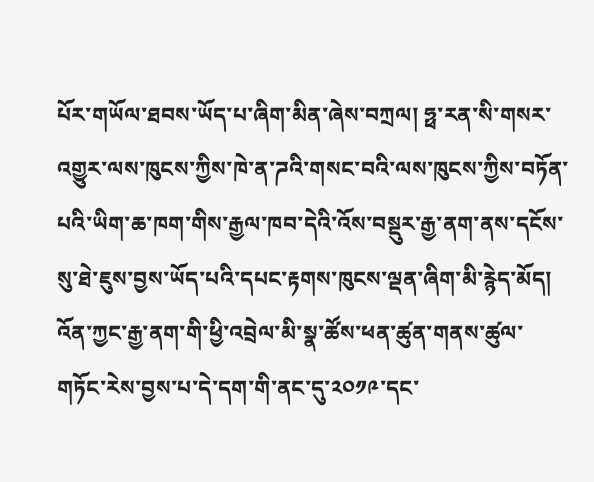པོར་གཡོལ་ཐབས་ཡོད་པ་ཞིག་མིན་ཞེས་བཀྲལ། ཧྥ་རན་སི་གསར་འགྱུར་ལས་ཁུངས་ཀྱིས་ཁེ་ན་ཌའི་གསང་བའི་ལས་ཁུངས་ཀྱིས་བཏོན་པའི་ཡིག་ཆ་ཁག་གིས་རྒྱལ་ཁབ་དེའི་འོས་བསྡུར་རྒྱ་ནག་ནས་དངོས་སུ་ཐེ་ཇུས་བྱས་ཡོད་པའི་དཔང་རྟགས་ཁུངས་ལྡན་ཞིག་མི་རྙེད་མོད། འོན་ཀྱང་རྒྱ་ནག་གི་ཕྱི་འབྲེལ་མི་སྣ་ཚོས་ཕན་ཚུན་གནས་ཚུལ་གཏོང་རེས་བྱས་པ་དེ་དག་གི་ནང་དུ་༢༠༡༩་དང་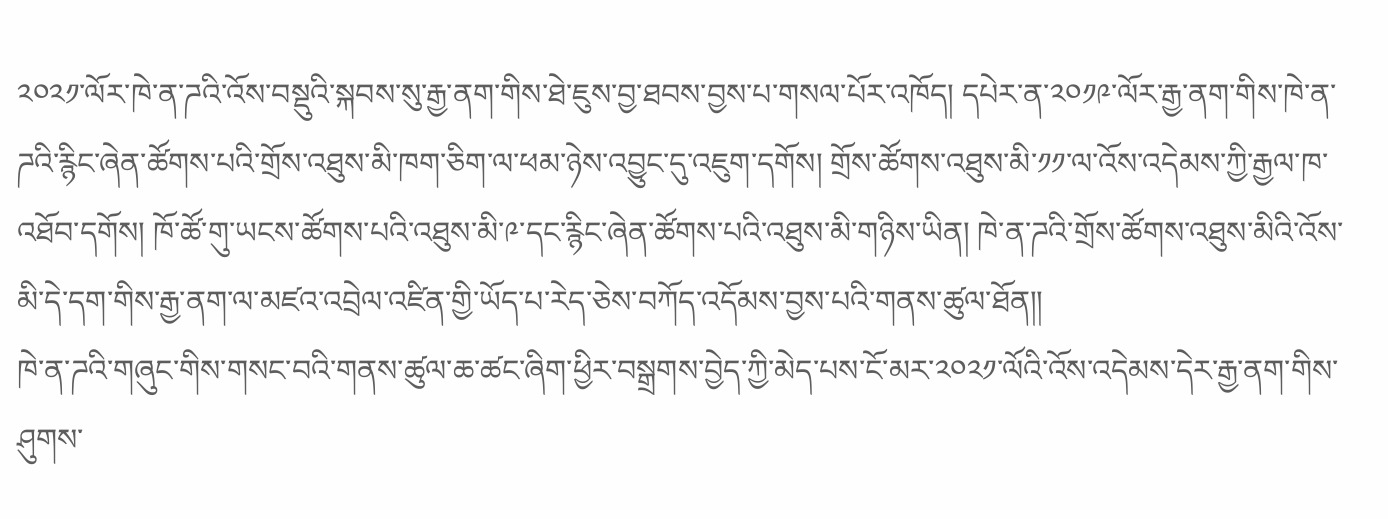༢༠༢༡་ལོར་ཁེ་ན་ཌའི་འོས་བསྡུའི་སྐབས་སུ་རྒྱ་ནག་གིས་ཐེ་ཇུས་བྱ་ཐབས་བྱས་པ་གསལ་པོར་འཁོད། དཔེར་ན་༢༠༡༩་ལོར་རྒྱ་ནག་གིས་ཁེ་ན་ཌའི་རྙིང་ཞེན་ཚོགས་པའི་གྲོས་འཐུས་མི་ཁག་ཅིག་ལ་ཕམ་ཉེས་འབྱུང་དུ་འཇུག་དགོས། གྲོས་ཚོགས་འཐུས་མི་༡༡་ལ་འོས་འདེམས་ཀྱི་རྒྱལ་ཁ་འཐོབ་དགོས། ཁོ་ཚོ་གུ་ཡངས་ཚོགས་པའི་འཐུས་མི་༩་དང་རྙིང་ཞེན་ཚོགས་པའི་འཐུས་མི་གཉིས་ཡིན། ཁེ་ན་ཌའི་གྲོས་ཚོགས་འཐུས་མིའི་འོས་མི་དེ་དག་གིས་རྒྱ་ནག་ལ་མཛའ་འབྲེལ་འཛིན་གྱི་ཡོད་པ་རེད་ཅེས་བཀོད་འདོམས་བྱས་པའི་གནས་ཚུལ་ཐོན།།
ཁེ་ན་ཌའི་གཞུང་གིས་གསང་བའི་གནས་ཚུལ་ཆ་ཚང་ཞིག་ཕྱིར་བསྒྲགས་བྱེད་ཀྱི་མེད་པས་ངོ་མར་༢༠༢༡་ལོའི་འོས་འདེམས་དེར་རྒྱ་ནག་གིས་ཤུགས་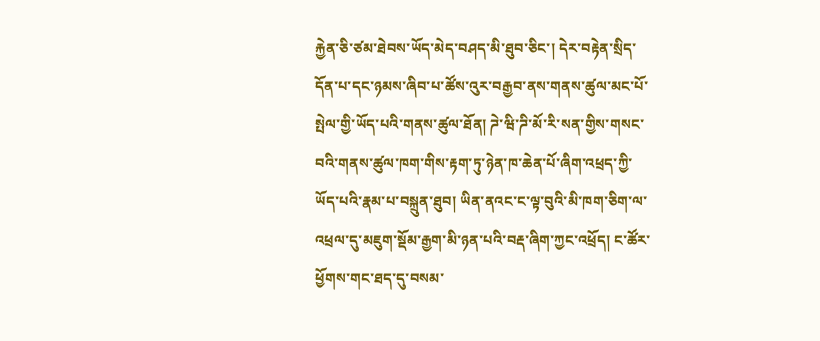རྐྱེན་ཅི་ཙམ་ཐེབས་ཡོད་མེད་བཤད་མི་ཐུབ་ཅིང་། དེར་བརྟེན་སྲིད་དོན་པ་དང་ཉམས་ཞིབ་པ་ཚོས་འུར་བརྒྱབ་ནས་གནས་ཚུལ་མང་པོ་སྤེལ་གྱི་ཡོད་པའི་གནས་ཚུལ་ཐོན། ཌེ་ཝི་ཌི་མོ་རི་སན་གྱིས་གསང་བའི་གནས་ཚུལ་ཁག་གིས་རྟག་ཏུ་ཉེན་ཁ་ཆེན་པོ་ཞིག་འཕྲད་ཀྱི་ཡོད་པའི་རྣམ་པ་བསྐྲུན་ཐུབ། ཡིན་ནའང་ང་ལྟ་བུའི་མི་ཁག་ཅིག་ལ་འཕྲལ་དུ་མཇུག་སྡོམ་རྒྱག་མི་ཉན་པའི་བརྡ་ཞིག་ཀྱང་འཕྲོད། ང་ཚོར་ཕྱོགས་གང་ཐད་དུ་བསམ་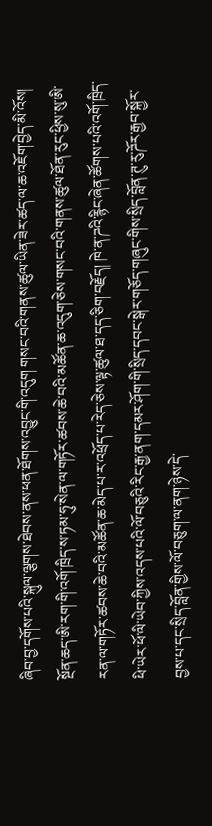ཞིབ་བྱ་དགོས་པའི་སྐུལ་ལྕགས་ཐེབས་ནས་ཕན་ཐོགས་འབྱུང་གི་འདུག གསང་བའི་གནས་ཚུལ་ཡིན་ཟེར་ཚད་ལ་ཆ་འཇོག་བྱེད་མི་འོས། སྔོན་ཆད་ཨི་རག་གི་འགོ་ཁྲིད་ས་ཏམ་ཧུ་སེན་ལ་གཏོར་ཚབས་ཆེ་བའི་མཚོན་ཆ་འདུག་ཅེས་གསང་བའི་གནས་ཚུལ་ཐོན་རུང་ཕྱིས་སུ་ཨི་རན་ལ་གཏོར་ཚབས་ཆེ་བའི་མཚོན་ཆ་མེད་པ་ར་འཕྲོད་པ་རེད་ཅེས་ལྟ་ཚུལ་ཐ་དད་ཅིག་བརྗོད། ཁེ་ན་ཌའི་རྙིང་ཞེན་ཚོགས་པའི་འགོ་ཁྲིད་ཕི་ཡེར་ཕོ་ལི་ཡེབ་ཀྱིས་འདས་པའི་ལོ་བཅུའི་རིང་རྒྱ་ནག་དམར་ཤོག་གི་སྲིད་དབང་སྒེར་གཅོད་གཞུང་གིས་སྲིད་བློན་ཊུ་རུ་ཌོར་རྒྱབ་སྐྱོར་བྱས་པ་དང་སྲིད་བློན་གྱིས་ལོ་བཅུག་ལ་ནག་ཉེས་དེ་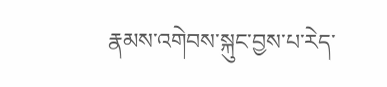རྣམས་འགེབས་སྐུང་བྱས་པ་རེད་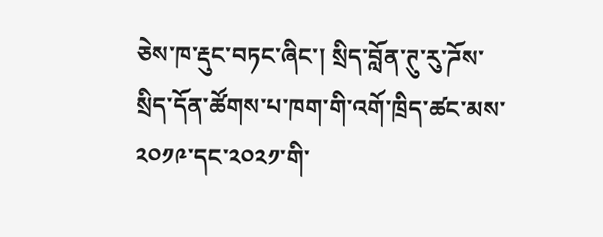ཅེས་ཁ་རྡུང་བཏང་ཞིང་། སྲིད་བློན་ཊུ་རུ་ཌོས་སྲིད་དོན་ཚོགས་པ་ཁག་གི་འགོ་ཁྲིད་ཚང་མས་༢༠༡༩་དང་༢༠༢༡་གི་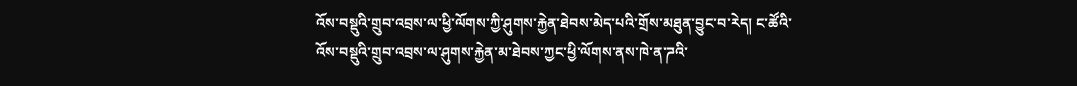འོས་བསྡུའི་གྲུབ་འབྲས་ལ་ཕྱི་ལོགས་ཀྱི་ཤུགས་རྐྱེན་ཐེབས་མེད་པའི་གྲོས་མཐུན་བྱུང་བ་རེད། ང་ཚོའི་འོས་བསྡུའི་གྲུབ་འབྲས་ལ་ཤུགས་རྐྱེན་མ་ཐེབས་ཀྱང་ཕྱི་ལོགས་ནས་ཁེ་ན་ཌའི་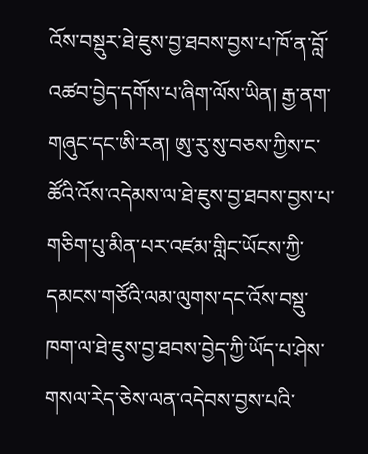འོས་བསྡུར་ཐེ་ཇུས་བྱ་ཐབས་བྱས་པ་ཁོ་ན་བློ་འཚབ་བྱེད་དགོས་པ་ཞིག་ལོས་ཡིན། རྒྱ་ནག་གཞུང་དང་ཨི་རན། ཨུ་རུ་སུ་བཅས་ཀྱིས་ང་ཚོའི་འོས་འདེམས་ལ་ཐེ་ཇུས་བྱ་ཐབས་བྱས་པ་གཅིག་པུ་མིན་པར་འཛམ་གླིང་ཡོངས་ཀྱི་དམངས་གཙོའི་ལམ་ལུགས་དང་འོས་བསྡུ་ཁག་ལ་ཐེ་ཇུས་བྱ་ཐབས་བྱེད་ཀྱི་ཡོད་པ་ཤེས་གསལ་རེད་ཅེས་ལན་འདེབས་བྱས་པའི་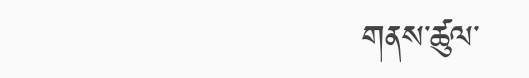གནས་ཚུལ་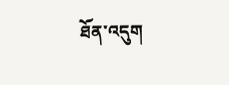ཐོན་འདུག